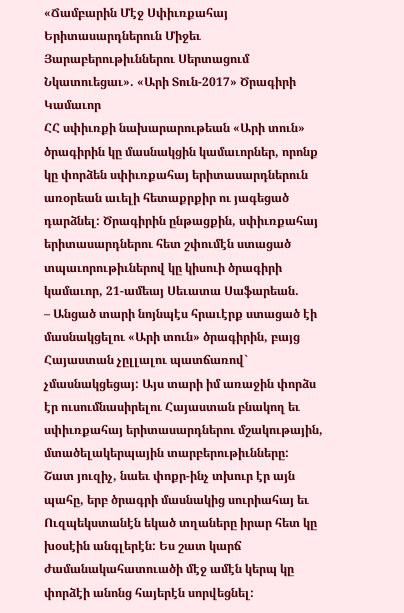«Ճամբարին Մէջ Սփիւռքահայ Երիտասարդներուն Միջեւ Յարաբերութիւններու Սերտացում Նկատուեցաւ». «Արի Տուն-2017» Ծրագիրի Կամաւոր
ՀՀ սփիւռքի նախարարութեան «Արի տուն» ծրագիրին կը մասնակցին կամաւորներ, որոնք կը փորձեն սփիւռքահայ երիտասարդներուն առօրեան աւելի հետաքրքիր ու յագեցած դարձնել: Ծրագիրին ընթացքին, սփիւռքահայ երիտասարդներու հետ շփումէն ստացած տպաւորութիւներով կը կիսուի ծրագիրի կամաւոր, 21-ամեայ Սեւատա Սաֆարեան.
– Անցած տարի նոյնպէս հրաւէրք ստացած էի մասնակցելու «Արի տուն» ծրագիրին, բայց Հայաստան չըլլալու պատճառով` չմասնակցեցայ: Այս տարի իմ առաջին փորձս էր ուսումնասիրելու Հայաստան բնակող եւ սփիւռքահայ երիտասարդներու մշակութային, մտածելակերպային տարբերութիւնները:
Շատ յուզիչ, նաեւ փոքր-ինչ տխուր էր այն պահը, երբ ծրագրի մասնակից սուրիահայ եւ Ուզպեկստանէն եկած տղաները իրար հետ կը խօսէին անգլերէն: Ես շատ կարճ ժամանակահատուածի մէջ ամէն կերպ կը փորձէի անոնց հայերէն սորվեցնել: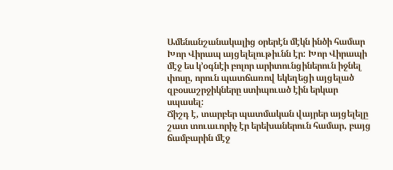Ամենանշանակալից օրերէն մէկն ինծի համար Խոր Վիրապ այցելելութիւնն էր: Խոր Վիրապի մէջ ես կ’օգնէի բոլոր արիտունցիներուն իջնել փոսը, որուն պատճառով եկեղեցի այցելած զբօսաշրջիկները ստիպուած էին երկար սպասել:
Ճիշդ է, տարբեր պատմական վայրեր այցելելը շատ տուաւորիչ էր երեխաներուն համար, բայց ճամբարին մէջ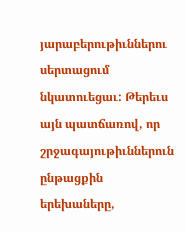յարաբերութիւններու սերտացում նկատուեցաւ: Թերեւս այն պատճառով, որ շրջագայութիւններուն ընթացքին երեխաները,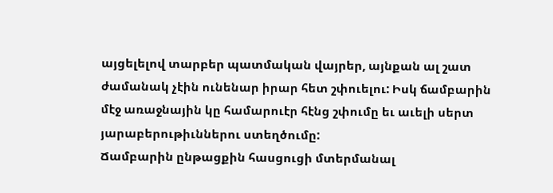այցելելով տարբեր պատմական վայրեր, այնքան ալ շատ ժամանակ չէին ունենար իրար հետ շփուելու: Իսկ ճամբարին մէջ առաջնային կը համարուէր հէնց շփումը եւ աւելի սերտ յարաբերութիւններու ստեղծումը:
Ճամբարին ընթացքին հասցուցի մտերմանալ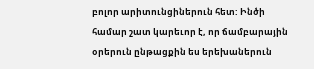բոլոր արիտունցիներուն հետ: Ինծի համար շատ կարեւոր է, որ ճամբարային օրերուն ընթացքին ես երեխաներուն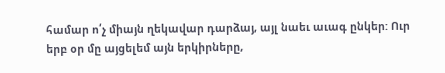համար ո՛չ միայն ղեկավար դարձայ, այլ նաեւ աւագ ընկեր: Ուր երբ օր մը այցելեմ այն երկիրները,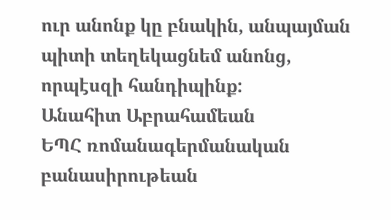ուր անոնք կը բնակին, անպայման պիտի տեղեկացնեմ անոնց, որպէսզի հանդիպինք:
Անահիտ Աբրահամեան
ԵՊՀ ռոմանագերմանական բանասիրութեան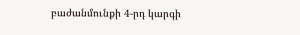բաժանմունքի 4-րդ կարգի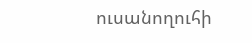ուսանողուհի